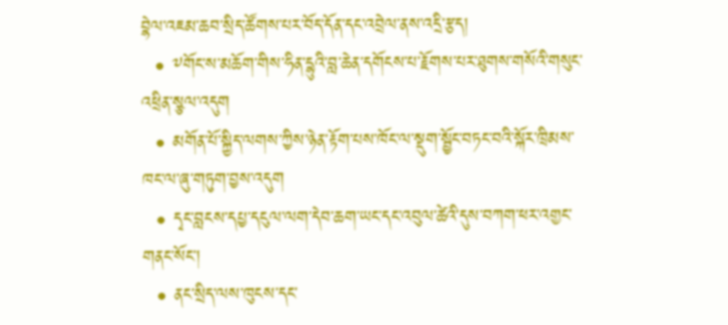བྷེལ་འཇམ་ཆབ་སྲིད་ཚོགས་པར་བོད་དོན་དང་འབྲེལ་ནས་འདྲི་རྩད།
  • ༸གོང་ས་མཆོག་གིས་ཧིན་དྷུའི་བླ་ཆེན་དགོངས་པ་རྗོགས་པར་ཐུགས་གསོའི་གསུང་འཕྲིན་སྩལ་འདུག
  • མགོན་པོ་སྐྱིད་ལགས་ཀྱིས་ཉེན་རྟོག་པས་ཁོང་ལ་སྡུག་སྦྱོང་བཏང་བའི་སྐོར་ཁྲིམས་ཁང་ལ་ཞུ་གཏུག་བྱས་འདུག
  • དྭང་བླངས་དཔྱ་དངུལ་ལག་དེབ་ཆག་ཡང་དང་འབུལ་ཚེའི་དུས་བཀག་ཕར་འགྱང་གནང་སོང་།
  • ནང་སྲིད་ལས་ཁུངས་དང་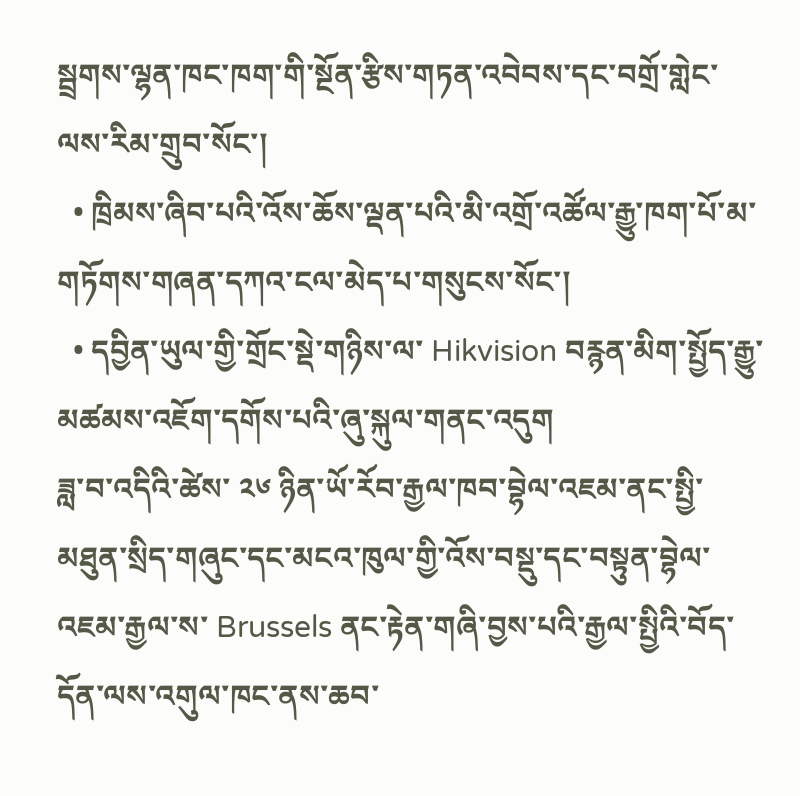སྦྲགས་ལྷན་ཁང་ཁག་གི་སྔོན་རྩིས་གཏན་འབེབས་དང་བགྲོ་གླེང་ལས་རིམ་གྲུབ་སོང་།
  • ཁྲིམས་ཞིབ་པའི་འོས་ཆོས་ལྡན་པའི་མི་འགྲོ་འཚོལ་རྒྱུ་ཁག་པོ་མ་གཏོགས་གཞན་དཀའ་ངལ་མེད་པ་གསུངས་སོང་།
  • དབྱིན་ཡུལ་གྱི་གྲོང་སྡེ་གཉིས་ལ་ Hikvision བརྙན་མིག་སྤྱོད་རྒྱུ་མཚམས་འཇོག་དགོས་པའི་ཞུ་སྐུལ་གནང་འདུག
ཟླ་བ་འདིའི་ཚེས་ ༢༦ ཉིན་ཡོ་རོབ་རྒྱལ་ཁབ་བྷེལ་འཇམ་ནང་སྤྱི་མཐུན་སྲིད་གཞུང་དང་མངའ་ཁུལ་གྱི་འོས་བསྡུ་དང་བསྟུན་བྷེལ་འཇམ་རྒྱལ་ས་ Brussels ནང་རྟེན་གཞི་བྱས་པའི་རྒྱལ་སྤྱིའི་བོད་དོན་ལས་འགུལ་ཁང་ནས་ཆབ་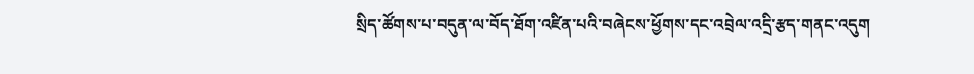སྲིད་ཚོགས་པ་བདུན་ལ་བོད་ཐོག་འཛིན་པའི་བཞེངས་ཕྱོགས་དང་འབྲེལ་འདྲི་རྩད་གནང་འདུག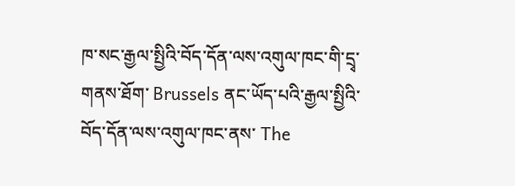ཁ་སང་རྒྱལ་སྤྱིའི་བོད་དོན་ལས་འགུལ་ཁང་གི་དྲྭ་གནས་ཐོག་ Brussels ནང་ཡོད་པའི་རྒྱལ་སྤྱིའི་བོད་དོན་ལས་འགུལ་ཁང་ནས་ The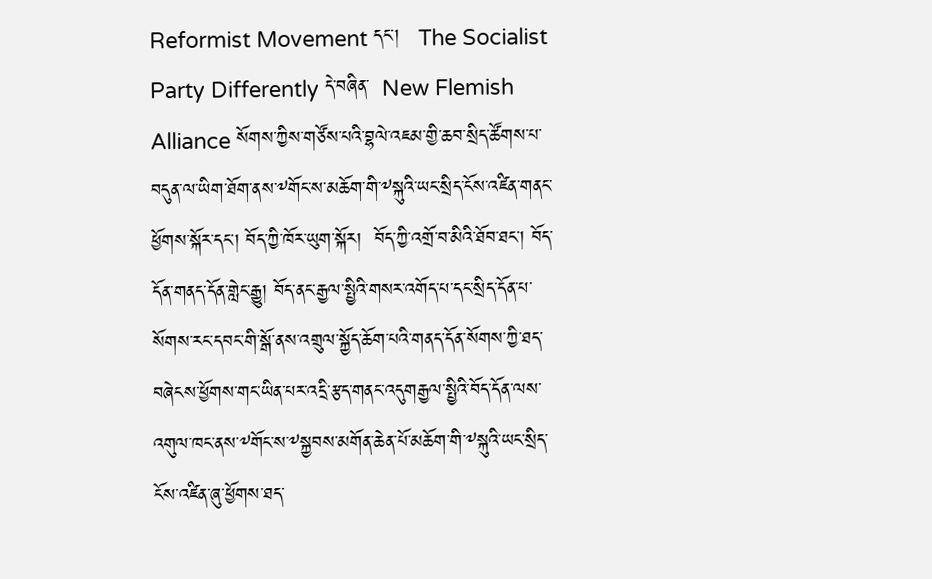Reformist Movement དང་།   The Socialist Party Differently དེ་བཞིན་  New Flemish Alliance སོགས་ཀྱིས་གཙོས་པའི་བྷལེ་འཇམ་གྱི་ཆབ་སྲིད་ཚོགས་པ་བདུན་ལ་ཡིག་ཐོག་ནས་༸གོང་ས་མཆོག་གི་༸སྐུའི་ཡང་སྲིད་ངོས་འཛིན་གནང་ཕྱོགས་སྐོར་དང་། བོད་ཀྱི་ཁོར་ཡུག་སྐོར།  བོད་ཀྱི་འགྲོ་བ་མིའི་ཐོབ་ཐང་། བོད་དོན་གནད་དོན་གླེང་རྒྱུ། བོད་ནང་རྒྱལ་སྤྱིའི་གསར་འགོད་པ་དང་སྲིད་དོན་པ་སོགས་རང་དབང་གི་སྒོ་ནས་འགྲུལ་སྐྱོད་ཆོག་པའི་གནད་དོན་སོགས་ཀྱི་ཐད་བཞེངས་ཕྱོགས་གང་ཡིན་པར་འདྲི་རྩད་གནང་འདུགརྒྱལ་སྤྱིའི་བོད་དོན་ལས་འགུལ་ཁང་ནས་༸གོང་ས་༸སྐྱབས་མགོན་ཆེན་པོ་མཆོག་གི་༸སྐུའི་ཡང་སྲིད་ངོས་འཛིན་ཞུ་ཕྱོགས་ཐད་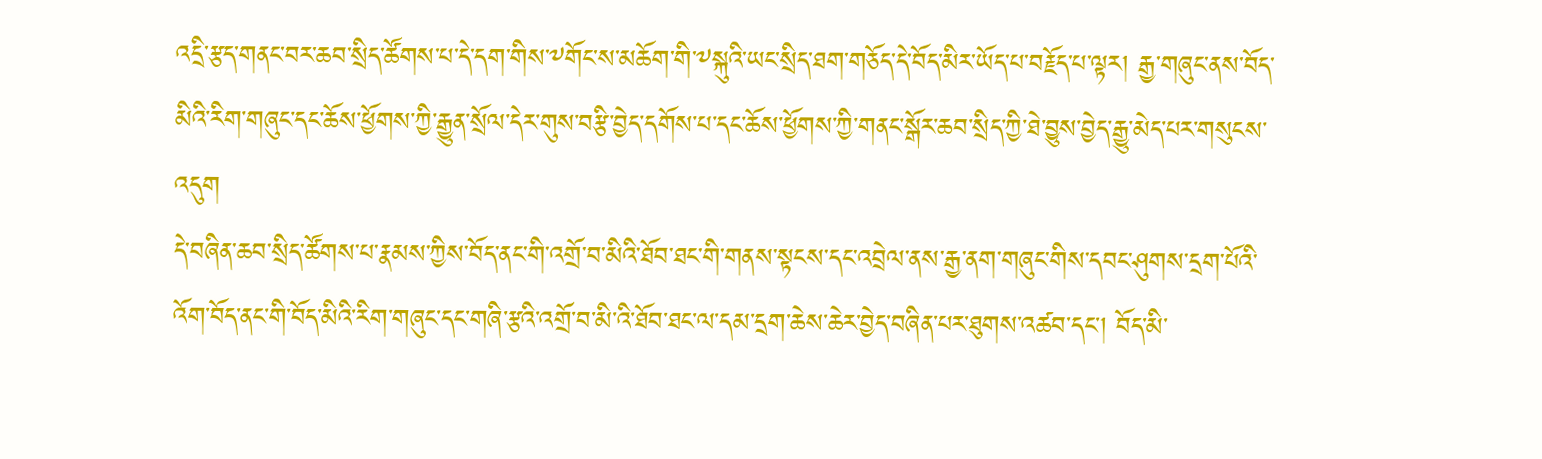འདྲི་རྩད་གནང་བར་ཆབ་སྲིད་ཚོགས་པ་དེ་དག་གིས་༸གོང་ས་མཆོག་གི་༸སྐུའི་ཡང་སྲིད་ཐག་གཅོད་དེ་བོད་མིར་ཡོད་པ་བརྗོད་པ་ལྟར། རྒྱ་གཞུང་ནས་བོད་མིའི་རིག་གཞུང་དང་ཆོས་ཕྱོགས་ཀྱི་རྒྱུན་སྲོལ་དེར་གུས་བརྩི་བྱེད་དགོས་པ་དང་ཆོས་ཕྱོགས་ཀྱི་གནང་སྒོར་ཆབ་སྲིད་ཀྱི་ཐེ་བྱུས་བྱེད་རྒྱུ་མེད་པར་གསུངས་འདུག
དེ་བཞིན་ཆབ་སྲིད་ཚོགས་པ་རྣམས་ཀྱིས་བོད་ནང་གི་འགྲོ་བ་མིའི་ཐོབ་ཐང་གི་གནས་སྟངས་དང་འབྲེལ་ནས་རྒྱ་ནག་གཞུང་གིས་དབང་ཤུགས་དྲག་པོའི་འོག་བོད་ནང་གི་བོད་མིའི་རིག་གཞུང་དང་གཞི་རྩའི་འགྲོ་བ་མི་འི་ཐོབ་ཐང་ལ་དམ་དྲག་ཆེས་ཆེར་བྱེད་བཞིན་པར་ཐུགས་འཚབ་དང་། བོད་མི་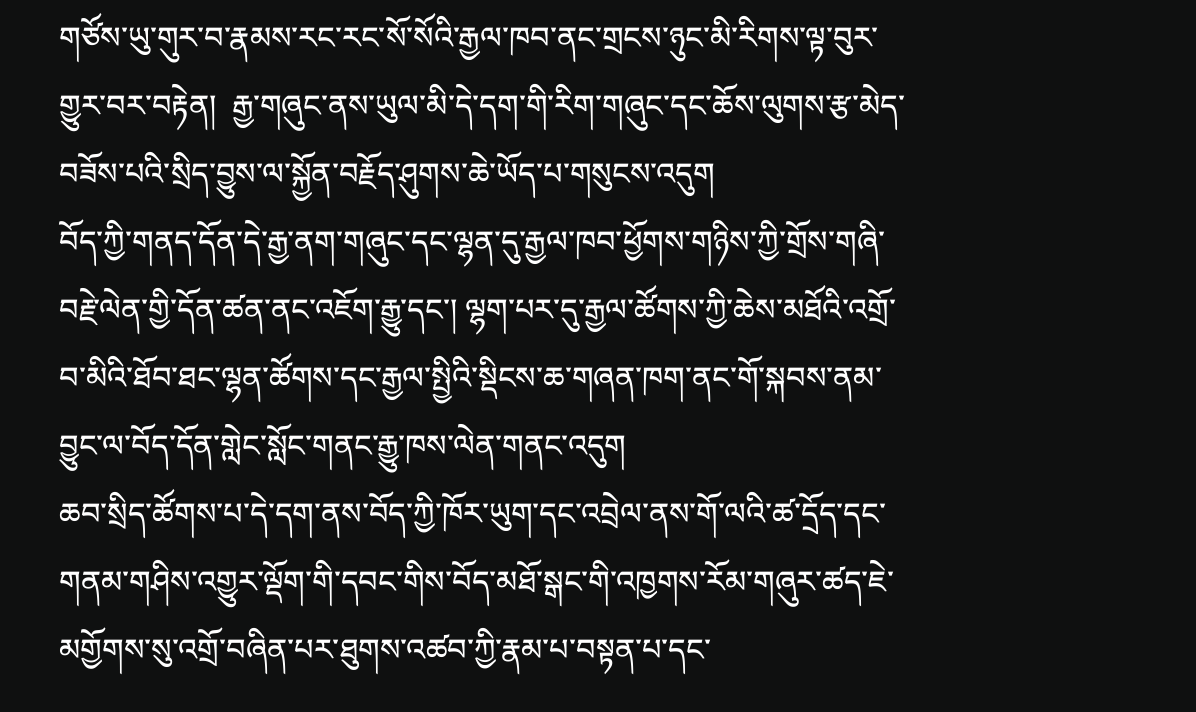གཙོས་ཡུ་གུར་བ་རྣམས་རང་རང་སོ་སོའི་རྒྱལ་ཁབ་ནང་གྲངས་ཉུང་མི་རིགས་ལྟ་བུར་གྱུར་བར་བརྟེན།  རྒྱ་གཞུང་ནས་ཡུལ་མི་དེ་དག་གི་རིག་གཞུང་དང་ཆོས་ལུགས་རྩ་མེད་བཟོས་པའི་སྲིད་བྱུས་ལ་སྐྱོན་བརྗོད་ཤུགས་ཆེ་ཡོད་པ་གསུངས་འདུག
བོད་ཀྱི་གནད་དོན་དེ་རྒྱ་ནག་གཞུང་དང་ལྷན་དུ་རྒྱལ་ཁབ་ཕྱོགས་གཉིས་ཀྱི་གྲོས་གཞི་བརྗེ་ལེན་གྱི་དོན་ཚན་ནང་འཇོག་རྒྱུ་དང་། ལྷག་པར་དུ་རྒྱལ་ཚོགས་ཀྱི་ཆེས་མཐོའི་འགྲོ་བ་མིའི་ཐོབ་ཐང་ལྷན་ཚོགས་དང་རྒྱལ་སྤྱིའི་སྡིངས་ཆ་གཞན་ཁག་ནང་གོ་སྐབས་ནམ་བྱུང་ལ་བོད་དོན་གླེང་སློང་གནང་རྒྱུ་ཁས་ལེན་གནང་འདུག
ཆབ་སྲིད་ཚོགས་པ་དེ་དག་ནས་བོད་ཀྱི་ཁོར་ཡུག་དང་འབྲེལ་ནས་གོ་ལའི་ཚ་དྲོད་དང་གནམ་གཤིས་འགྱུར་ལྡོག་གི་དབང་གིས་བོད་མཐོ་སྒང་གི་འཁྱགས་རོམ་གཞུར་ཚད་ཇེ་མགྱོགས་སུ་འགྲོ་བཞིན་པར་ཐུགས་འཚབ་ཀྱི་རྣམ་པ་བསྟན་པ་དང་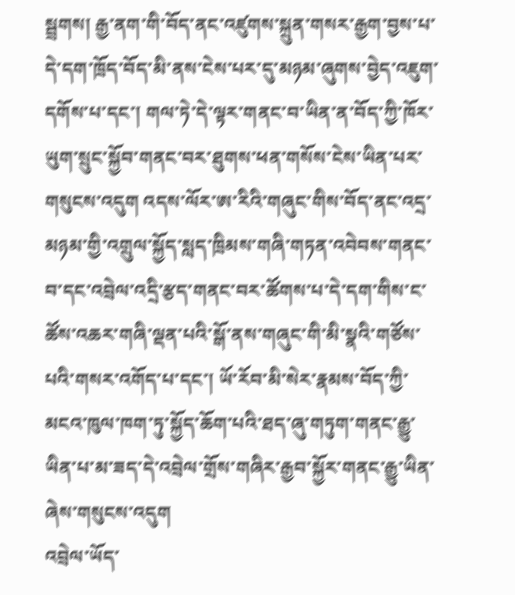སྦྲགས། རྒྱ་ནག་གི་བོད་ནང་འཛུགས་སྐྲུན་གསར་རྒྱག་བྱས་པ་དེ་དག་ཁྲོད་བོད་མི་ནས་ངེས་པར་དུ་མཉམ་ཞུགས་བྱེད་འཇུག་དགོས་པ་དང་། གལ་ཏེ་དེ་ལྟར་གནང་བ་ཡིན་ན་བོད་ཀྱི་ཁོར་ཡུག་སྲུང་སྐྱོབ་གནང་བར་ཐུགས་ཕན་གསོས་ངེས་ཡིན་པར་གསུངས་འདུག འདས་ལོར་ཨ་རིའི་གཞུང་གིས་བོད་ནང་འདྲ་མཉམ་གྱི་འགྲུལ་སྐྱོད་སླད་ཁྲིམས་གཞི་གཏན་འབེབས་གནང་བ་དང་འབྲེལ་འདྲི་རྩད་གནང་བར་ཚོགས་པ་དེ་དག་གིས་ང་ཚོས་འཆར་གཞི་ལྡན་པའི་སྒོ་ནས་གཞུང་གི་མི་སྣའི་གཙོས་པའི་གསར་འགོད་པ་དང་། ཡོ་རོབ་མི་སེར་རྣམས་བོད་ཀྱི་མངའ་ཁུལ་ཁག་ཏུ་སྐྱོད་ཆོག་པའི་ཐད་ཞུ་གཏུག་གནང་རྒྱུ་ཡིན་པ་མ་ཟད་དེ་འབྲེལ་གྲོས་གཞིར་རྒྱབ་སྐྱོར་གནང་རྒྱུ་ཡིན་ཞེས་གསུངས་འདུག
འབྲེལ་ཡོད་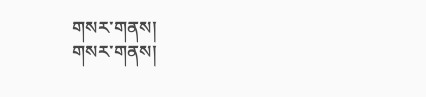གསར་གནས།
གསར་གནས།